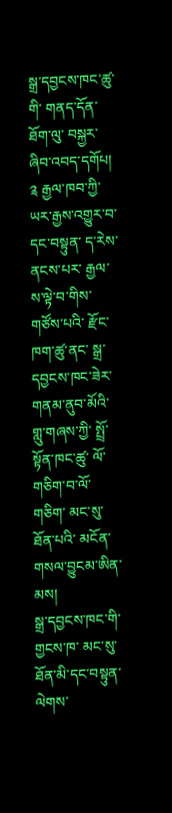སྒྲ་དབྱངས་ཁང་ཚུ་གི་ གནད་དོན་ཐོག་ལུ་ བསྐྱར་ཞིབ་འབད་དགོཔ།
༉ རྒྱལ་ཁབ་ཀྱི་ ཡར་རྒྱས་འགྱུར་བ་དང་བསྟུན་ ད་རེས་ནངས་པར་ རྒྱལ་ས་ལྟེ་བ་གིས་གཙོས་པའི་ རྫོང་ཁག་ཚུ་ནང་ སྒྲ་དབྱངས་ཁང་ཟེར་ གནམ་ནུབ་མོའི་ གླུ་གཞས་ཀྱི་ སྤྲོ་སྟོན་ཁང་ཚུ་ ལོ་གཅིག་བ་ལོ་གཅིག་ མང་སུ་ཐོན་པའི་ མངོན་གསལ་བྱུངམ་ཨིན་མས།
སྒྲ་དབྱངས་ཁང་གི་གྱངས་ཁ་ མང་སུ་ཐོན་མི་དང་བསྟུན་ ལེགས་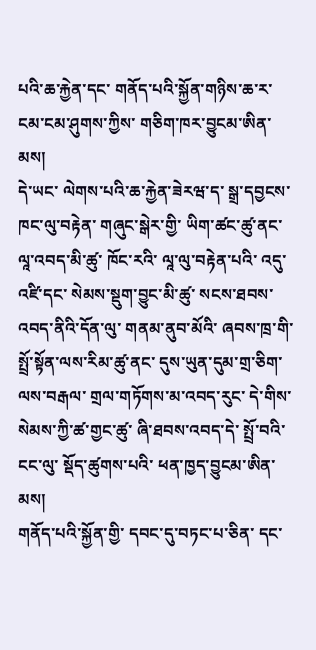པའི་ཆ་རྐྱེན་དང་ གནོད་པའི་སྐྱོན་གཉིས་ཆ་ར་ ངམ་ངམ་ཤུགས་ཀྱིས་ གཅིག་ཁར་བྱུངམ་ཨིན་མས།
དེ་ཡང་ ལེགས་པའི་ཆ་རྐྱེན་ཟེརཝ་ད་ སྒྲ་དབྱངས་ཁང་ལུ་བརྟེན་ གཞུང་སྒེར་གྱི་ ཡིག་ཚང་ཚུ་ནང་ ལཱ་འབད་མི་ཚུ་ ཁོང་རའི་ ལཱ་ལུ་བརྟེན་པའི་ འདུ་འཛི་དང་ སེམས་སྡུག་བྱུང་མི་ཚུ་ སངས་ཐབས་འབད་ནིའི་དོན་ལུ་ གནམ་ནུབ་མོའི་ ཞབས་ཁྲ་གི་ སྤྲོ་སྟོན་ལས་རིམ་ཚུ་ནང་ དུས་ཡུན་དུམ་གྲ་ཅིག་ལས་བརྒལ་ གྲལ་གཏོགས་མ་འབད་རུང་ དེ་གིས་ སེམས་ཀྱི་ཚ་གྱང་ཚུ་ ཞི་ཐབས་འབད་དེ་ སྤྲོ་བའི་ངང་ལུ་ སྡོད་ཚུགས་པའི་ ཕན་ཁྱད་བྱུངམ་ཨིན་མས།
གནོད་པའི་སྐྱོན་གྱི་ དབང་དུ་བཏང་པ་ཅིན་ དང་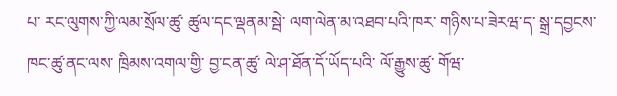པ་ རང་ལུགས་ཀྱི་ལམ་སྲོལ་ཚུ་ ཚུལ་དང་ལྡནམ་སྦེ་ ལག་ལེན་མ་འཐབ་པའི་ཁར་ གཉིས་པ་ཟེརཝ་ད་ སྒྲ་དབྱངས་ཁང་ཚུ་ནང་ལས་ ཁྲིམས་འགལ་གྱི་ བྱ་ངན་ཚུ་ ལེ་ཤ་ཐོན་དོ་ཡོད་པའི་ ལོ་རྒྱུས་ཚུ་ གོཝ་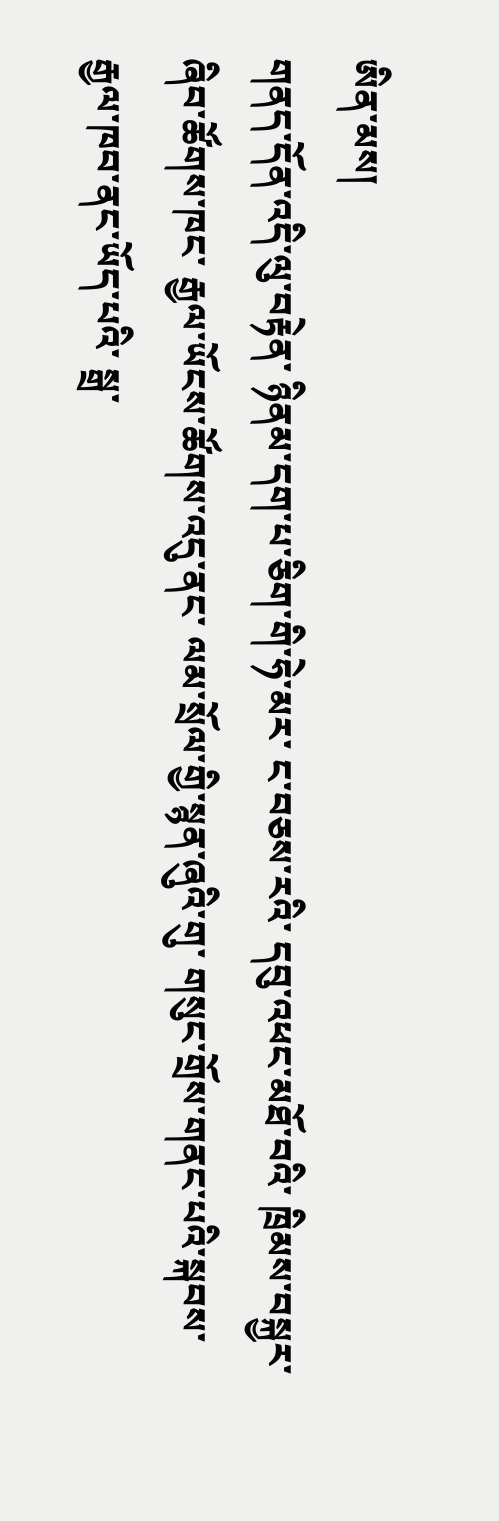ཨིན་མས།
གནད་དོན་འདི་ལུ་བརྟེན་ ཉིནམ་དག་པ་ཅིག་གི་ཧེ་མར་ ང་བཅས་རའི་ དབུ་འཕང་མཐོ་བའི་ ཁྲིམས་བསྐྱར་ཞིབ་ཚོགས་ཁང་ རྒྱལ་ཡོངས་ཚོགས་འདུ་ནང་ ལམ་སྲོལ་གྱི་སྙན་ཞུའི་གུ་ གསུང་གྲོས་གནང་པའི་སྐབས་ རྒྱལ་ཁབ་ནང་ཡོད་པའི་ སྒྲ་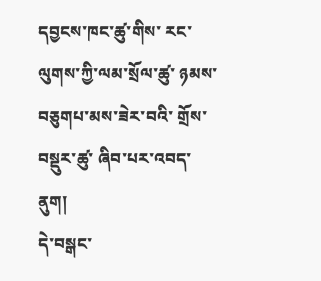དབྱངས་ཁང་ཚུ་གིས་ རང་ལུགས་ཀྱི་ལམ་སྲོལ་ཚུ་ ཉམས་བཅུགཔ་མས་ཟེར་བའི་ གྲོས་བསྡུར་ཚུ་ ཞིབ་པར་འབད་ནུག།
དེ་བསྒང་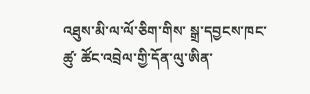འཐུས་མི་ལ་ལོ་ཅིག་གིས་ སྒྲ་དབྱངས་ཁང་ཚུ་ ཚོང་འབྲེལ་གྱི་དོན་ལུ་ཨིན་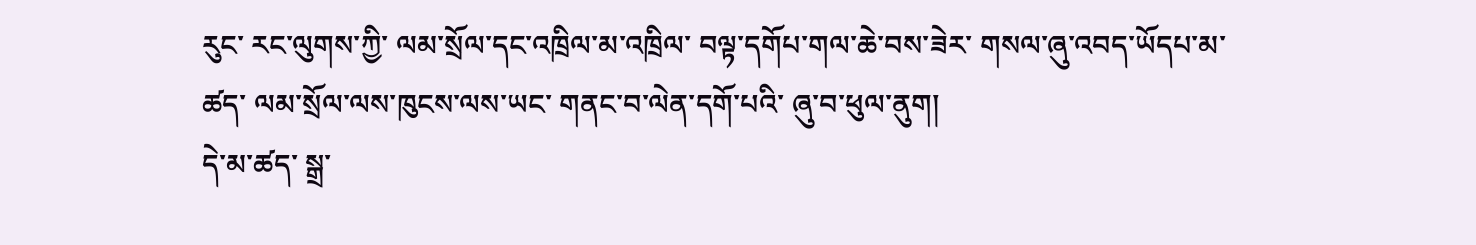རུང་ རང་ལུགས་ཀྱི་ ལམ་སྲོལ་དང་འཁྲིལ་མ་འཁྲིལ་ བལྟ་དགོཔ་གལ་ཆེ་བས་ཟེར་ གསལ་ཞུ་འབད་ཡོདཔ་མ་ཚད་ ལམ་སྲོལ་ལས་ཁུངས་ལས་ཡང་ གནང་བ་ལེན་དགོ་པའི་ ཞུ་བ་ཕུལ་ནུག།
དེ་མ་ཚད་ སྒྲ་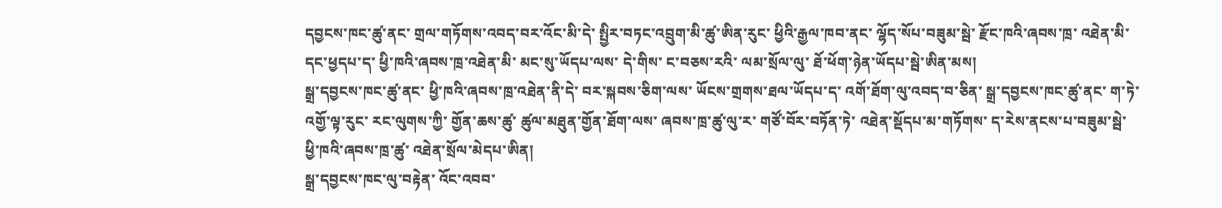དབྱངས་ཁང་ཚུ་ནང་ གྲལ་གཏོགས་འབད་བར་འོང་མི་དེ་ སྤྱིར་བཏང་འབྲུག་མི་ཚུ་ཨིན་རུང་ ཕྱིའི་རྒྱལ་ཁབ་ནང་ ལྷོད་སོཔ་བཟུམ་སྦེ་ རྫོང་ཁའི་ཞབས་ཁྲ་ འཐེན་མི་དང་ཕྱདཔ་ད་ ཕྱི་ཁའི་ཞབས་ཁྲ་འཐེན་མི་ མང་སུ་ཡོདཔ་ལས་ དེ་གིས་ ང་བཅས་རའི་ ལམ་སྲོལ་ལུ་ ཐོ་ཕོག་ཉེན་ཡོདཔ་སྦེ་ཨིན་མས།
སྒྲ་དབྱངས་ཁང་ཚུ་ནང་ ཕྱི་ཁའི་ཞབས་ཁྲ་འཐེན་ནི་དེ་ བར་སྐབས་ཅིག་ལས་ ཡོངས་གྲགས་ཐལ་ཡོདཔ་ད་ འགོ་ཐོག་ལུ་འབད་བ་ཅིན་ སྒྲ་དབྱངས་ཁང་ཚུ་ནང་ ག་ཏེ་འགྱོ་ལྟ་རུང་ རང་ལུགས་ཀྱི་ གྱོན་ཆས་ཚུ་ ཚུལ་མཐུན་གྱོན་ཐོག་ལས་ ཞབས་ཁྲ་ཚུ་ལུ་ར་ གཙོ་བོར་བཏོན་ཏེ་ འཐེན་སྡོདཔ་མ་གཏོགས་ ད་རེས་ནངས་པ་བཟུམ་སྦེ་ ཕྱི་ཁའི་ཞབས་ཁྲ་ཚུ་ འཐེན་སྲོལ་མེདཔ་ཨིན།
སྒྲ་དབྱངས་ཁང་ལུ་བརྟེན་ འོང་འབབ་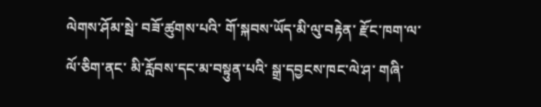ལེགས་ཤོམ་སྦེ་ བཟོ་ཚུགས་པའི་ གོ་སྐབས་ཡོད་མི་ལུ་བརྟེན་ རྫོང་ཁག་ལ་ལོ་ཅིག་ནང་ མི་རློབས་དང་མ་བསྟུན་པའི་ སྒྲ་དབྱངས་ཁང་ལེ་ཤ་ གཞི་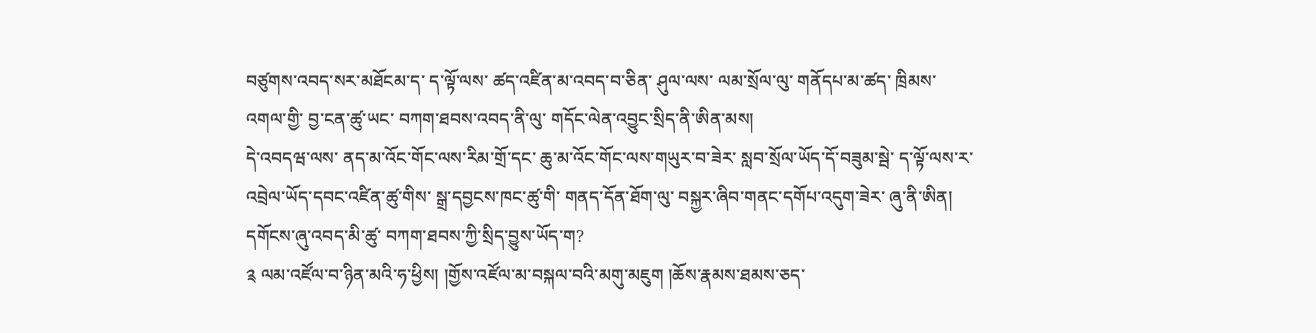བཙུགས་འབད་སར་མཐོངམ་ད་ ད་ལྟོ་ལས་ ཚད་འཛིན་མ་འབད་བ་ཅིན་ ཤུལ་ལས་ ལམ་སྲོལ་ལུ་ གནོདཔ་མ་ཚད་ ཁྲིམས་འགལ་གྱི་ བྱ་ངན་ཚུ་ཡང་ བཀག་ཐབས་འབད་ནི་ལུ་ གདོང་ལེན་འབྱུང་སྲིད་ནི་ཨིན་མས།
དེ་འབདཝ་ལས་ ནད་མ་འོང་གོང་ལས་རིམ་གྲོ་དང་ ཆུ་མ་འོང་གོང་ལས་གཡུར་བ་ཟེར་ སླབ་སྲོལ་ཡོད་དོ་བཟུམ་སྦེ་ ད་ལྟོ་ལས་ར་ འབྲེལ་ཡོད་དབང་འཛིན་ཚུ་གིས་ སྒྲ་དབྱངས་ཁང་ཚུ་གི་ གནད་དོན་ཐོག་ལུ་ བསྐྱར་ཞིབ་གནང་དགོཔ་འདུག་ཟེར་ ཞུ་ནི་ཨིན།
དགོངས་ཞུ་འབད་མི་ཚུ་ བཀག་ཐབས་ཀྱི་སྲིད་བྱུས་ཡོད་ག?
༉ ལམ་འཛོལ་བ་ཉིན་མའི་ཧ་ཕྱིས། །གྱོས་འཛོལ་མ་བསྐལ་བའི་མགུ་མཇུག །ཆོས་རྣམས་ཐམས་ཅད་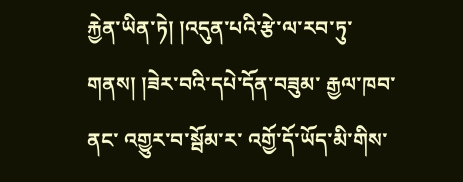རྐྱེན་ཡིན་ཏེ། །འདུན་པའི་རྩེ་ལ་རབ་ཏུ་གནས། །ཟེར་བའི་དཔེ་དོན་བཟུམ་ རྒྱལ་ཁབ་ནང་ འགྱུར་བ་སྦོམ་ར་ འགྱོ་དོ་ཡོད་མི་གིས་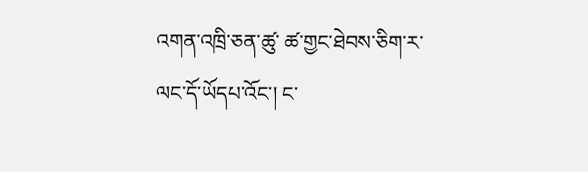འགན་འཁྲི་ཅན་ཚུ་ ཚ་གྱང་ཐེབས་ཅིག་ར་ ལང་དོ་ཡོདཔ་འོང་། ང་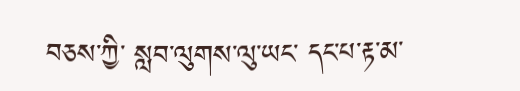བཅས་ཀྱི་ སླབ་ལུགས་ལུ་ཡང་ དང་པ་རྟ་མ་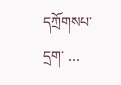དཀྲོགསཔ་དྲག་ …